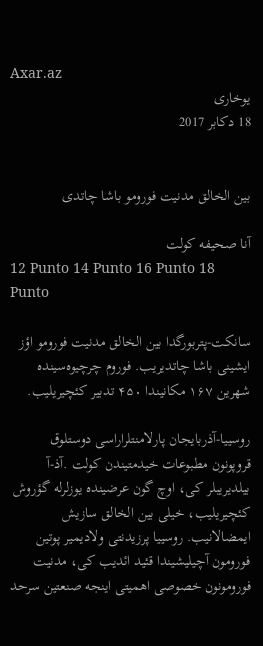Axar.az
یوخاری
18 دکابر 2017


بین الخالق مدنیت فورومو باشا چاتدی

آنا صحیفه کولت
12 Punto 14 Punto 16 Punto 18 Punto

سانکت-پتربورگدا بین الخالق مدنیت فورومو اؤز ایشینی باشا چاتدیریب. فوروم چرچیوه‌سینده شهرین ۱۶۷ مکانیندا ۴۵۰ تدبیر کئچیریلیب.

روسییا-آذربایجان پارلامنتلراراسی دوستلوق قروپونون مطبوعات خیدمتیندن کولت .آذ-آ بیلدیریبلر کی، اوچ گون عرضینده یوزلرله گؤروش کئچیریلیب، خیلی بین الخالق سازیش ایمضالانیب. روسییا پرزیدنتی ولادیمیر پوتین فورومون آچیلیشیندا قئید ائدیب کی، مدنیت فورومونون خصوصی اهمیتی اینجه صنعتین سرحد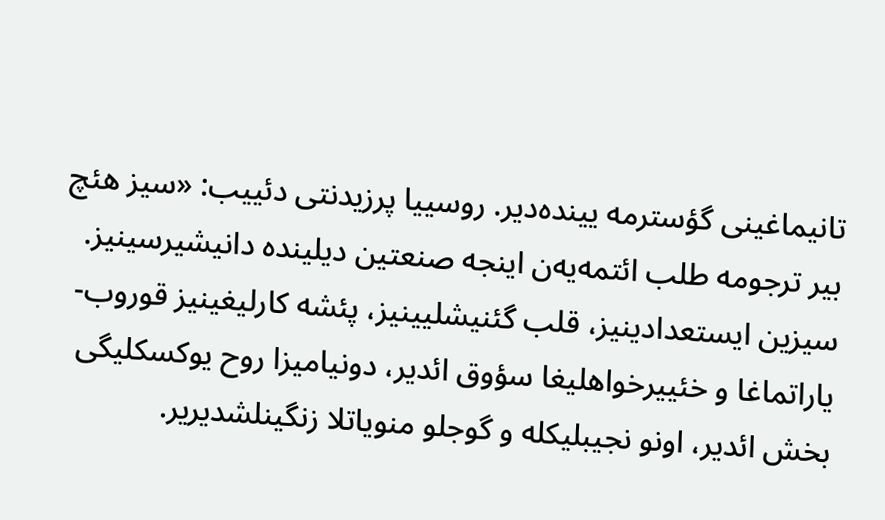تانیماغینی گؤسترمه یینده‌دیر. روسییا پرزیدنتی دئییب: «سیز هئچ بیر ترجومه طلب ائتمه‌یه‌ن اینجه صنعتین دیلینده دانیشیرسینیز. سیزین ایستعدادینیز، قلب گئنیشلیینیز، پئشه کارلیغینیز قوروب-یاراتماغا و خئییرخواهلیغا سؤوق ائدیر، دونیامیزا روح یوکسکلیگی بخش ائدیر، اونو نجیبلیکله و گوجلو منویاتلا زنگینلشدیریر.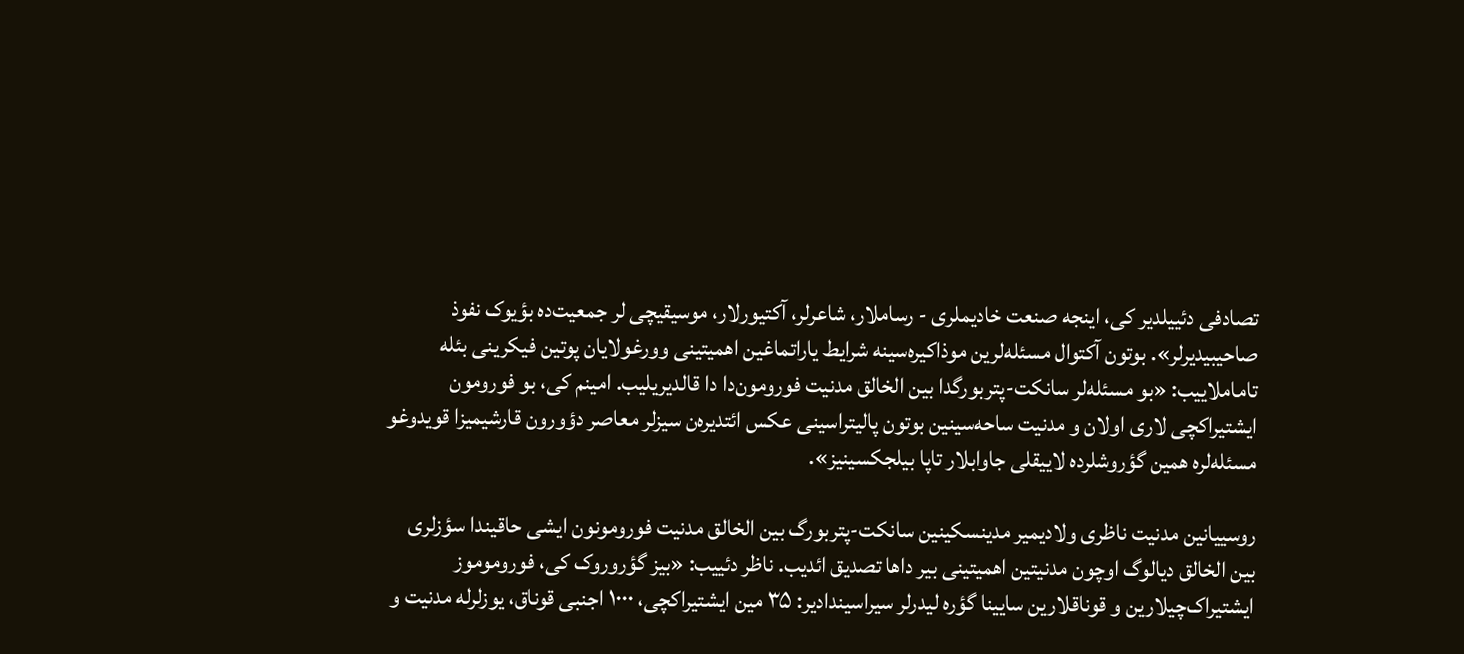تصادفی دئییلدیر کی، اینجه صنعت خادیملری - رساملار، شاعرلر، آکتیورلار، موسیقیچی لر جمعیت‌ده بؤیوک نفوذ صاحیبیدیرلر». بوتون آکتوال مسئله‌لرین موذاکیره‌سینه شرایط یاراتماغین اهمیتینی وورغولایان پوتین فیکرینی بئله تاماملاییب: «بو مسئله‌لر سانکت-پتربورگدا بین الخالق مدنیت فورومون‌دا دا قالدیریلیب. امینم کی، بو فورومون ایشتیراکچی لاری اولان و مدنیت ساحه‌سینین بوتون پالیتراسینی عکس ائتدیره‌ن سیزلر معاصر دؤورون قارشیمیزا قویدوغو مسئله‌لره همین گؤروشلرده لاییقلی جاوابلار تاپا بیلجکسینیز».

روسییانین مدنیت ناظری ولادیمیر مدینسکینین سانکت-پتربورگ بین الخالق مدنیت فورومونون ایشی حاقیندا سؤزلری بین الخالق دیالوگ اوچون مدنیتین اهمیتینی بیر داها تصدیق ائدیب. ناظر دئییب: «بیز گؤروروک کی، فوروموموز ایشتیراک‌چیلارین و قوناقلارین سایینا گؤره لیدرلر سیراسیندادیر: ۳۵ مین ایشتیراکچی، ۱۰۰۰ اجنبی قوناق، یوزلرله مدنیت و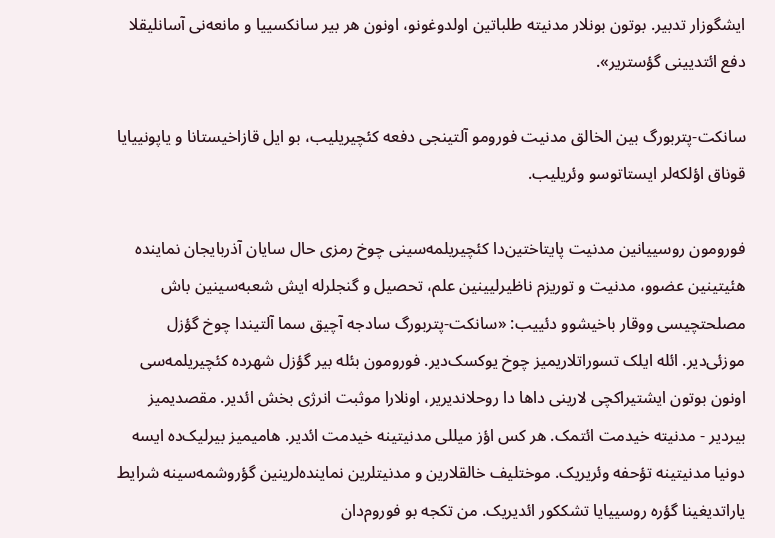ایشگوزار تدبیر. بوتون بونلار مدنیته طلباتین اولدوغونو، اونون هر بیر سانکسییا و مانعه‌نی آسانلیقلا دفع ائتدیینی گؤستریر».

سانکت-پتربورگ بین الخالق مدنیت فورومو آلتینجی دفعه کئچیریلیب، بو ایل قازاخیستانا و یاپونییایا قوناق اؤلکه‌لر ایستاتوسو وئریلیب.

فورومون روسییانین مدنیت پایتاختین‌دا کئچیریلمه‌سینی چوخ رمزی حال سایان آذربایجان نماینده هئیتینین عضوو، مدنیت و توریزم ناظیرلیینین علم، تحصیل و گنجلرله ایش شعبه‌سینین باش مصلحتچیسی ووقار باخیشوو دئییب: «سانکت-پتربورگ سادجه آچیق سما آلتیندا چوخ گؤزل موزئی‌دیر. ائله ایلک تسوراتلاریمیز چوخ یوکسک‌دیر. فورومون بئله بیر گؤزل شهرده کئچیریلمه‌سی اونون بوتون ایشتیراکچی لارینی داها دا روحلاندیریر، اونلارا موثبت انرژی بخش ائدیر. مقصدیمیز بیردیر - مدنیته خیدمت ائتمک. هر کس اؤز میللی مدنیتینه خیدمت ائدیر. هامیمیز بیرلیک‌ده ایسه دونیا مدنیتینه تؤحفه وئریریک. موختلیف خالقلارین و مدنیتلرین نماینده‌لرینین گؤروشمه‌سینه شرایط یاراتدیغینا گؤره روسییایا تشککور ائدیریک. من تکجه بو فوروم‌دان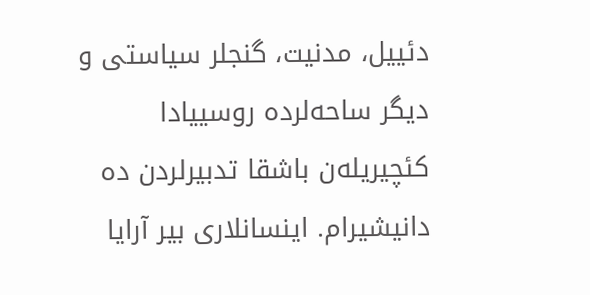دئییل، مدنیت، گنجلر سیاستی و دیگر ساحه‌لرده روسییادا کئچیریله‌ن باشقا تدبیرلردن ده دانیشیرام. اینسانلاری بیر آرایا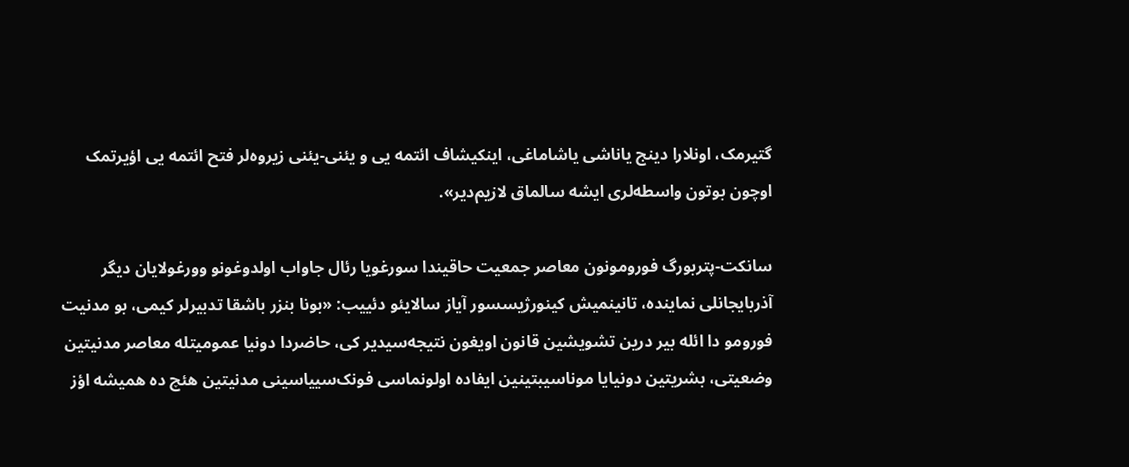گتیرمک، اونلارا دینج یاناشی یاشاماغی، اینکیشاف ائتمه یی و یئنی-یئنی زیروه‌لر فتح ائتمه یی اؤیرتمک اوچون بوتون واسطه‌لری ایشه سالماق لازیم‌دیر».

سانکت-پتربورگ فورومونون معاصر جمعیت حاقیندا سورغویا رئال جاواب اولدوغونو وورغولایان دیگر آذربایجانلی نماینده، تانینمیش کینورژیسسور آیاز سالایئو دئییب: «بونا بنزر باشقا تدبیرلر کیمی، بو مدنیت فورومو دا ائله بیر درین تشویشین قانون اویغون نتیجه‌سیدیر کی، حاضردا دونیا عمومیتله معاصر مدنیتین وضعیتی، بشریتین دونیایا موناسیبتینین ایفاده اولونماسی فونک‌سییاسینی مدنیتین هئچ ده همیشه اؤز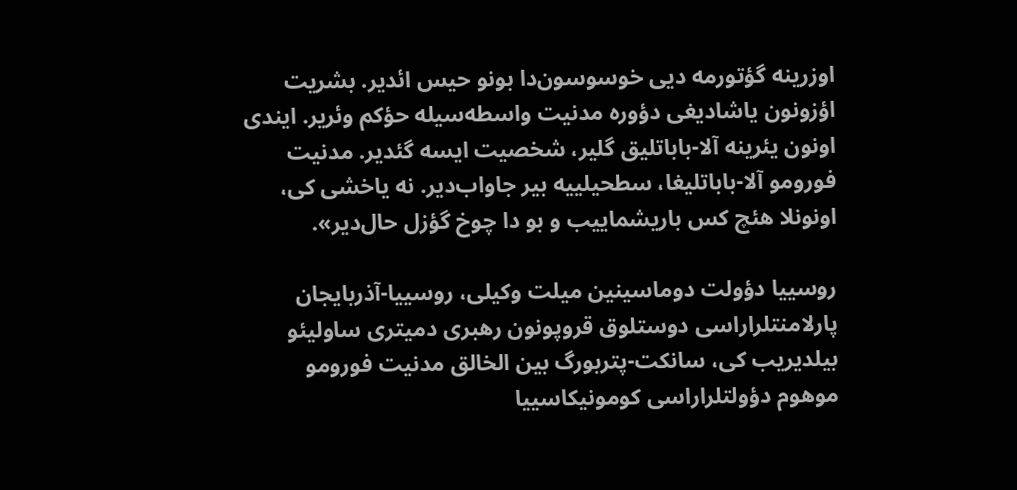اوزرینه گؤتورمه دیی خوسوسون‌دا بونو حیس ائدیر. بشریت اؤزونون یاشادیغی دؤوره مدنیت واسطه‌سیله حؤکم وئریر. ایندی اونون یئرینه آلا-باباتلیق گلیر، شخصیت ایسه گئدیر. مدنیت فورومو آلا-باباتلیغا، سطحیلییه بیر جاواب‌دیر. نه یاخشی کی، اونونلا هئچ کس باریشماییب و بو دا چوخ گؤزل حال‌دیر».

روسییا دؤولت دوماسینین میلت وکیلی، روسییا-آذربایجان پارلامنتلراراسی دوستلوق قروپونون رهبری دمیتری ساولیئو بیلدیریب کی، سانکت-پتربورگ بین الخالق مدنیت فورومو موهوم دؤولتلراراسی کومونیکاسییا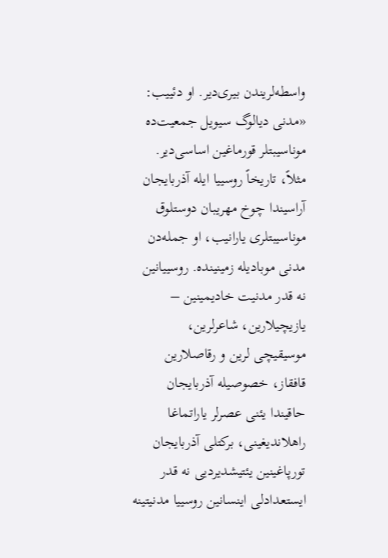واسطه‌لریندن بیری‌دیر. او دئییب: «مدنی دیالوگ سیویل جمعیت‌ده موناسیبتلر قورماغین اساسی‌دیر. مثلاً، تاریخاً روسییا ایله آذربایجان آراسیندا چوخ مهریبان دوستلوق موناسیبتلری یارانیب، او جمله‌دن مدنی موبادیله زمینینده. روسییانین نه قدر مدنیت خادیمینین – یازیچیلارین، شاعرلرین، موسیقیچی لرین و رقاصلارین قافقاز، خصوصیله آذربایجان حاقیندا یئنی عصرلر یاراتماغا راهلاندیغینی، برکتلی آذربایجان تورپاغینین یئتیشدیردیی نه قدر ایستعدادلی اینسانین روسییا مدنیتینه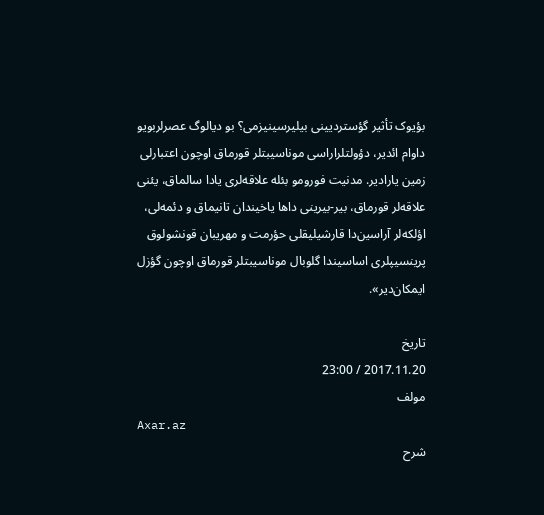بؤیوک تأثیر گؤستردیینی بیلیرسینیزمی؟ بو دیالوگ عصرلربویو داوام ائدیر، دؤولتلراراسی موناسیبتلر قورماق اوچون اعتبارلی زمین یارادیر. مدنیت فورومو بئله علاقه‌لری یادا سالماق، یئنی علاقه‌لر قورماق، بیر-بیرینی داها یاخیندان تانیماق و دئمه‌لی، اؤلکه‌لر آراسین‌دا قارشیلیقلی حؤرمت و مهریبان قونشولوق پرینسیپلری اساسیندا گلوبال موناسیبتلر قورماق اوچون گؤزل ایمکان‌دیر».

تاریخ
2017.11.20 / 23:00
مولف
Axar.az
شرح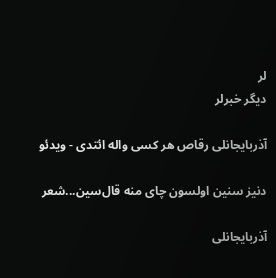لر
دیگر خبرلر

آذربایجانلی رقاص هر کسی واله ائتدی - ویدئو

دنیز سنین اولسون چای منه قال‌سین...شعر

آذربایجانلی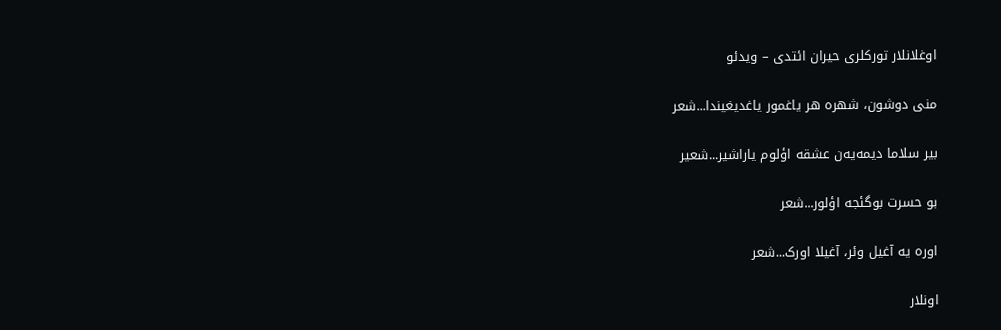اوغلانلار تورکلری حیران ائتدی – ویدئو

منی دوشون، شهره هر یاغمور یاغدیغیندا...شعر

بیر سلاما دیمه‌یه‌ن عشقه اؤلوم یاراشیر...شعیر

بو حسرت بوگئجه اؤلور...شعر

اوره یه آغیل وئر، آغیلا اورک...شعر

اونلار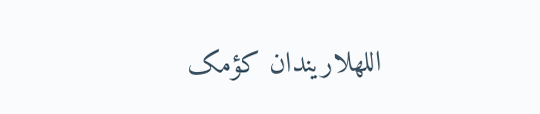اللهلاریندان کؤمک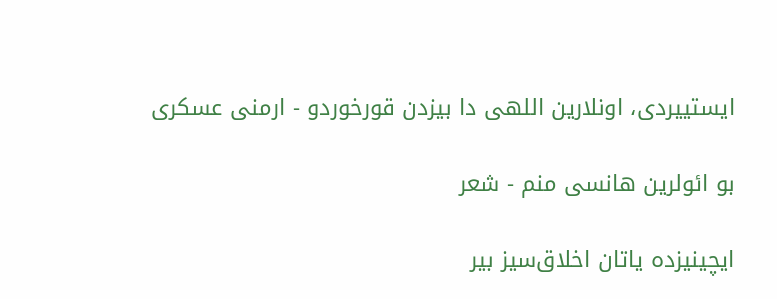ایستییردی، اونلارین اللهی دا بیزدن قورخوردو - ارمنی عسکری

بو ائولرین هانسی منم - شعر

ایچینیزده یاتان اخلاق‌سیز بیر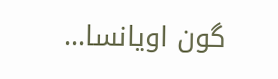گون اویانسا...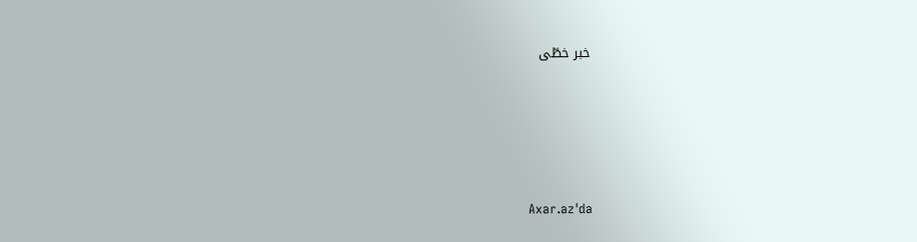خبر خطّی





Axar.az'da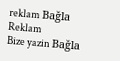reklam Bağla
Reklam
Bize yazin Bağla